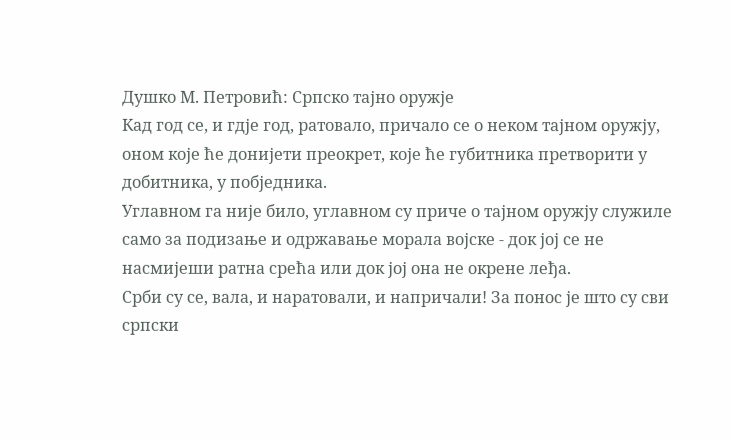Душко М. Петровић: Српско тајно оружје
Кад год се, и гдје год, ратовало, причало се о неком тајном оружју, оном које ће донијети преокрет, које ће губитника претворити у добитника, у побједника.
Углавном га није било, углавном су приче о тајном оружју служиле само за подизање и одржавање морала војске - док јој се не насмијеши ратна срећа или док јој она не окрене леђа.
Срби су се, вала, и наратовали, и напричали! За понос је што су сви српски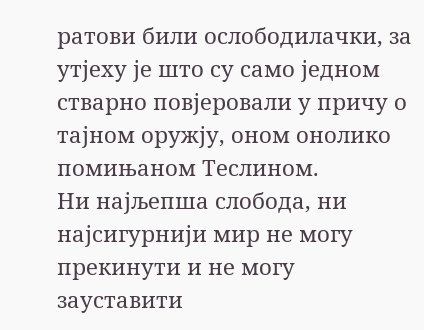ратови били ослободилачки, за утјеху је што су само једном стварно повјеровали у причу о тајном оружју, оном онолико помињаном Теслином.
Ни најљепша слобода, ни најсигурнији мир не могу прекинути и не могу зауставити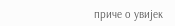приче о увијек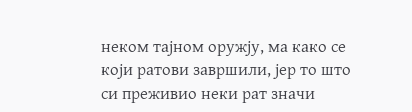неком тајном оружју, ма како се који ратови завршили, јер то што си преживио неки рат значи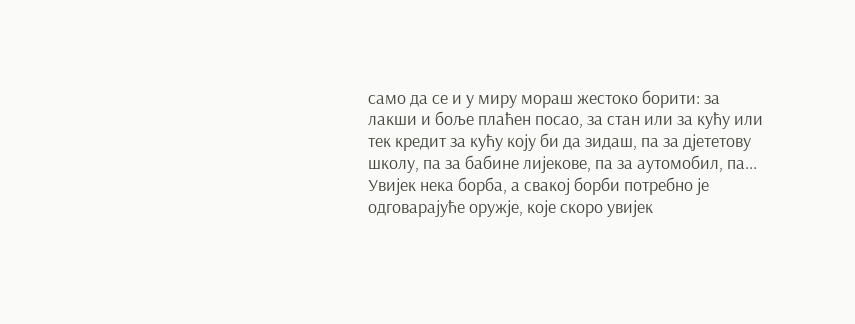само да се и у миру мораш жестоко борити: за лакши и боље плаћен посао, за стан или за кућу или тек кредит за кућу коју би да зидаш, па за дјететову школу, па за бабине лијекове, па за аутомобил, па... Увијек нека борба, а свакој борби потребно је одговарајуће оружје, које скоро увијек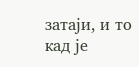затаји, и то кад је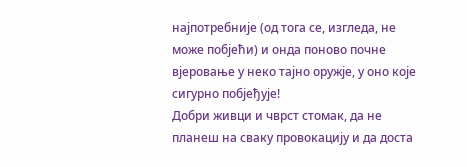најпотребније (од тога се, изгледа, не може побјећи) и онда поново почне вјеровање у неко тајно оружје, у оно које сигурно побјеђује!
Добри живци и чврст стомак, да не планеш на сваку провокацију и да доста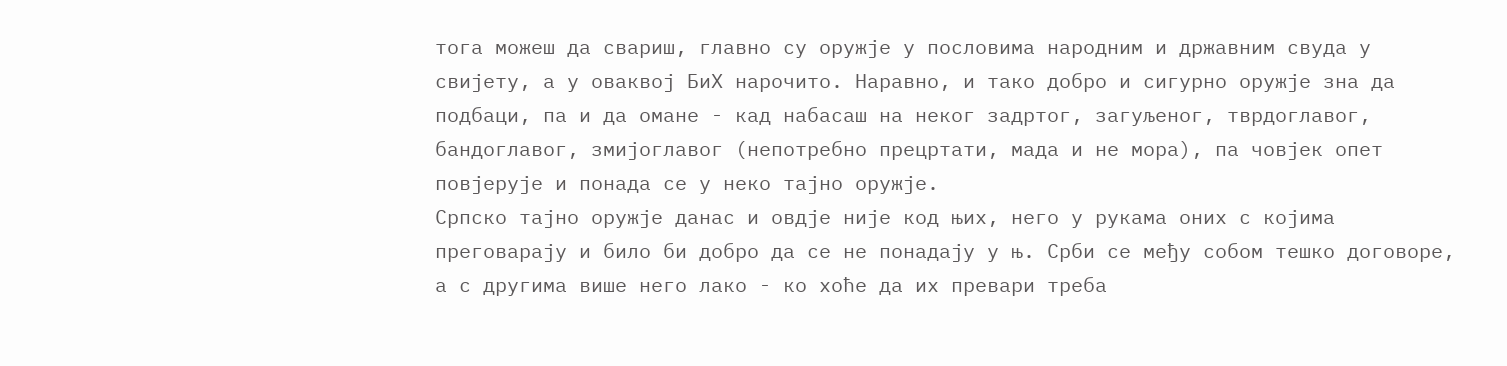тога можеш да свариш, главно су оружје у пословима народним и државним свуда у свијету, а у оваквој БиХ нарочито. Наравно, и тако добро и сигурно оружје зна да подбаци, па и да омане - кад набасаш на неког задртог, загуљеног, тврдоглавог, бандоглавог, змијоглавог (непотребно прецртати, мада и не мора), па човјек опет повјерује и понада се у неко тајно оружје.
Српско тајно оружје данас и овдје није код њих, него у рукама оних с којима преговарају и било би добро да се не понадају у њ. Срби се међу собом тешко договоре, а с другима више него лако - ко хоће да их превари треба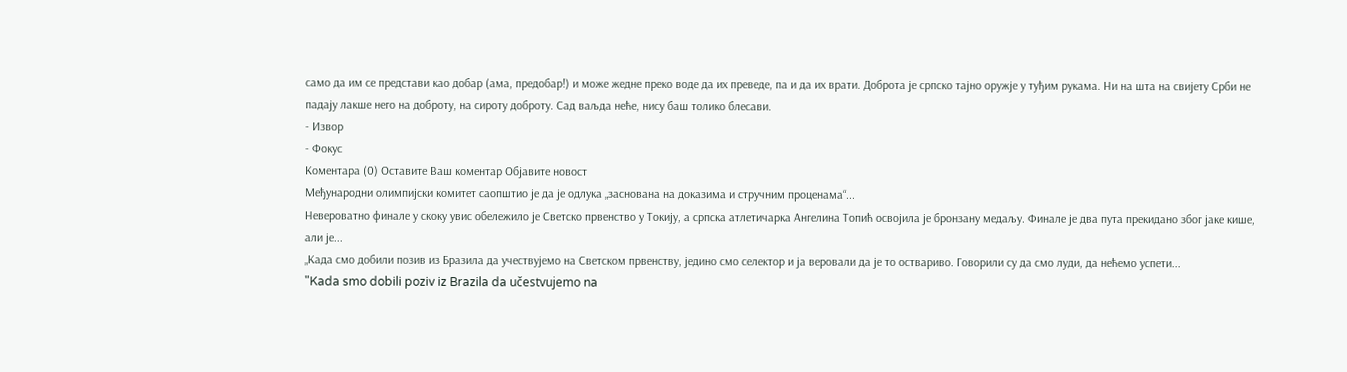само да им се представи као добар (ама, предобар!) и може жедне преко воде да их преведе, па и да их врати. Доброта је српско тајно оружје у туђим рукама. Ни на шта на свијету Срби не падају лакше него на доброту, на сироту доброту. Сад ваљда неће, нису баш толико блесави.
- Извор
- Фокус
Коментара (0) Оставите Ваш коментар Објавите новост
Међународни олимпијски комитет саопштио је да је одлука „заснована на доказима и стручним проценама“...
Невероватно финале у скоку увис обележило је Светско првенство у Токију, а српска атлетичарка Ангелина Топић освојила је бронзану медаљу. Финале је два пута прекидано због јаке кише, али је...
„Када смо добили позив из Бразила да учествујемо на Светском првенству, једино смо селектор и ја веровали да је то оствариво. Говорили су да смо луди, да нећемо успети...
"Kada smo dobili poziv iz Brazila da učestvujemo na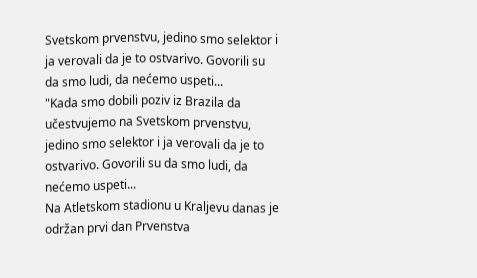Svetskom prvenstvu, jedino smo selektor i ja verovali da je to ostvarivo. Govorili su da smo ludi, da nećemo uspeti...
"Kada smo dobili poziv iz Brazila da učestvujemo na Svetskom prvenstvu, jedino smo selektor i ja verovali da je to ostvarivo. Govorili su da smo ludi, da nećemo uspeti...
Na Atletskom stadionu u Kraljevu danas je održan prvi dan Prvenstva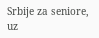Srbije za seniore, uz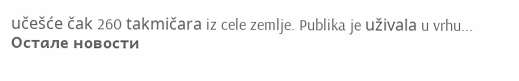učešće čak 260 takmičara iz cele zemlje. Publika je uživala u vrhu...
Остале новости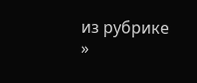из рубрике »